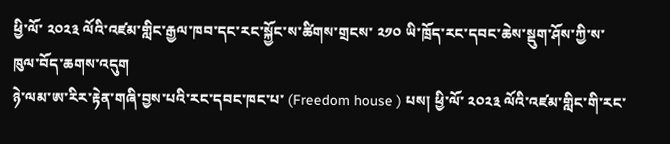ཕྱི་ལོ་ ༢༠༢༣ ལོའི་འཛམ་གླིང་རྒྱལ་ཁབ་དང་རང་སྐྱོང་ས་ཚིགས་གྲངས་ ༢༡༠ ཡི་ཁྲོད་རང་དབང་ཆེས་སྡུག་ཤོས་ཀྱི་ས་ཁུལ་བོད་ཆགས་འདུག
ཉེ་ལམ་ཨ་རིར་རྟེན་གཞི་བྱས་པའི་རང་དབང་ཁང་པ་ (Freedom house ) པས། ཕྱི་ལོ་ ༢༠༢༣ ལོའི་འཛམ་གླིང་གི་རང་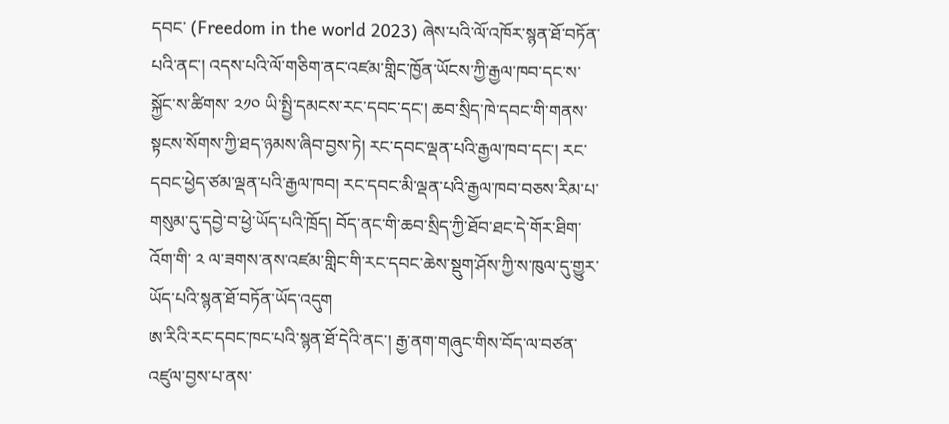དབང་ (Freedom in the world 2023) ཞེས་པའི་ལོ་འཁོར་སྙན་ཐོ་བཏོན་པའི་ནང་། འདས་པའི་ལོ་གཅིག་ནང་འཛམ་གླིང་ཁྱོན་ཡོངས་ཀྱི་རྒྱལ་ཁབ་དང་ས་སྐྱོང་ས་ཚིགས་ ༢༡༠ ཡི་སྤྱི་དམངས་རང་དབང་དང་། ཆབ་སྲིད་ཁེ་དབང་གི་གནས་སྟངས་སོགས་ཀྱི་ཐད་ཉམས་ཞིབ་བྱས་ཏེ། རང་དབང་ལྡན་པའི་རྒྱལ་ཁབ་དང་། རང་དབང་ཕྱེད་ཙམ་ལྡན་པའི་རྒྱལ་ཁབ། རང་དབང་མི་ལྡན་པའི་རྒྱལ་ཁབ་བཅས་རིམ་པ་གསུམ་དུ་དབྱེ་བ་ཕྱེ་ཡོད་པའི་ཁྲོད། བོད་ནང་གི་ཆབ་སྲིད་ཀྱི་ཐོབ་ཐང་དེ་གོར་ཐིག་འོག་གི་ ༢ ལ་ཟགས་ནས་འཛམ་གླིང་གི་རང་དབང་ཆེས་སྡུག་ཤོས་ཀྱི་ས་ཁུལ་དུ་གྱུར་ཡོད་པའི་སྙན་ཐོ་བཏོན་ཡོད་འདུག
ཨ་རིའི་རང་དབང་ཁང་པའི་སྙན་ཐོ་དེའི་ནང་། རྒྱ་ནག་གཞུང་གིས་བོད་ལ་བཙན་འཛུལ་བྱས་པ་ནས་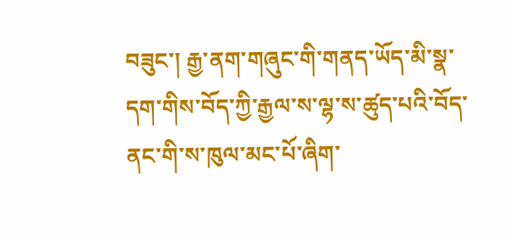བཟུང་། རྒྱ་ནག་གཞུང་གི་གནད་ཡོད་མི་སྣ་དག་གིས་བོད་ཀྱི་རྒྱལ་ས་ལྷ་ས་ཚུད་པའི་བོད་ནང་གི་ས་ཁུལ་མང་པོ་ཞིག་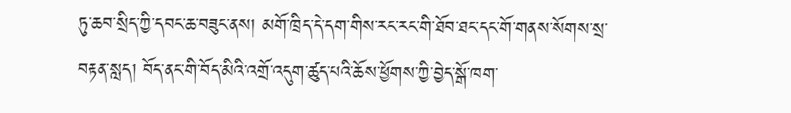ཏུ་ཆབ་སྲིད་ཀྱི་དབང་ཆ་བཟུང་ནས། མགོ་ཁྲིད་དེ་དག་གིས་རང་རང་གི་ཐོབ་ཐང་དང་གོ་གནས་སོགས་སྲ་བརྟན་སླད། བོད་ནང་གི་བོད་མིའི་འགྲོ་འདུག་ཚུད་པའི་ཆོས་ཕྱོགས་ཀྱི་བྱེད་སྒོ་ཁག་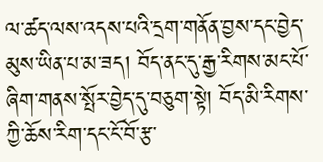ལ་ཚད་ལས་འདས་པའི་དྲག་གནོན་བྱས་དང་བྱེད་མུས་ཡིན་པ་མ་ཟད། བོད་ནང་དུ་རྒྱ་རིགས་མང་པོ་ཞིག་གནས་སྤོར་བྱེད་དུ་བཅུག་སྟེ། བོད་མི་རིགས་ཀྱི་ཆོས་རིག་དང་ངོ་བོ་རྩ་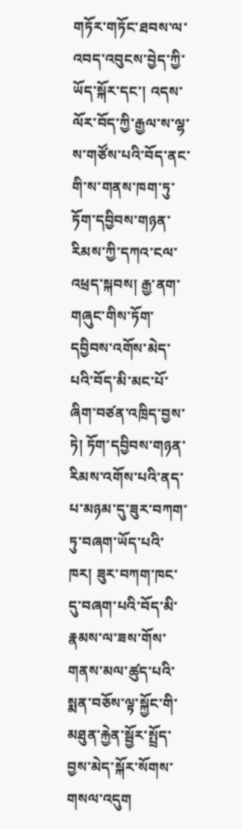གཏོར་གཏོང་ཐབས་ལ་འབད་འབུངས་བྱེད་ཀྱི་ཡོད་སྐོར་དང་། འདས་ལོར་བོད་ཀྱི་རྒྱལ་ས་ལྷ་ས་གཙོས་པའི་བོད་ནང་གི་ས་གནས་ཁག་ཏུ་ཏོག་དབྱིབས་གཉན་རིམས་ཀྱི་དཀའ་ངལ་འཕྲད་སྐབས། རྒྱ་ནག་གཞུང་གིས་ཏོག་དབྱིབས་འགོས་མེད་པའི་བོད་མི་མང་པོ་ཞིག་བཙན་འཁྲིད་བྱས་ཏེ། ཏོག་དབྱིབས་གཉན་རིམས་འགོས་པའི་ནད་པ་མཉམ་དུ་ཟུར་བཀག་ཏུ་བཞག་ཡོད་པའི་ཁར། ཟུར་བཀག་ཁང་དུ་བཞག་པའི་བོད་མི་རྣམས་ལ་ཟས་གོས་གནས་མལ་ཚུད་པའི་སྨན་བཅོས་ལྟ་སྐྱོང་གི་མཐུན་རྐྱེན་སྦྱོར་སྤྲོད་བྱས་མེད་སྐོར་སོགས་གསལ་འདུག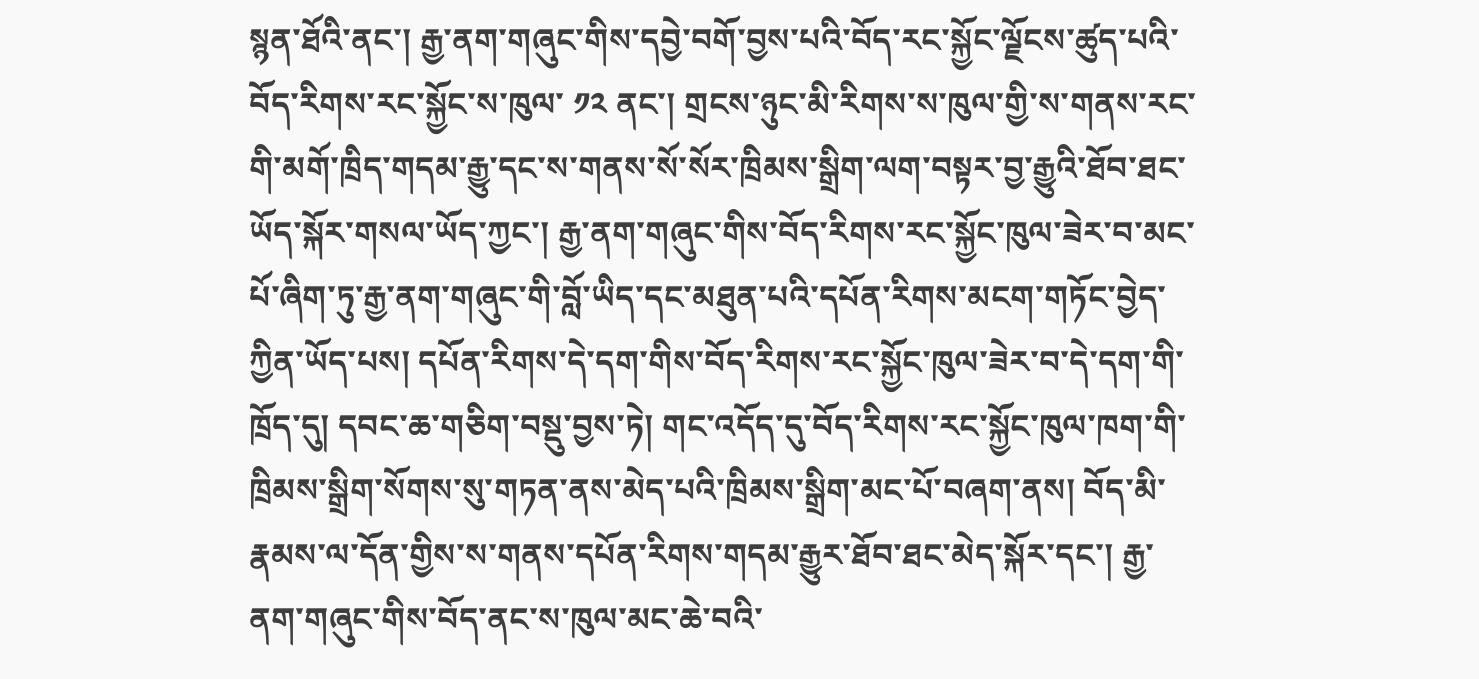སྙན་ཐོའི་ནང་། རྒྱ་ནག་གཞུང་གིས་དབྱེ་བགོ་བྱས་པའི་བོད་རང་སྐྱོང་ལྗོངས་ཚུད་པའི་བོད་རིགས་རང་སྐྱོང་ས་ཁུལ་ ༡༢ ནང་། གྲངས་ཉུང་མི་རིགས་ས་ཁུལ་གྱི་ས་གནས་རང་གི་མགོ་ཁྲིད་གདམ་རྒྱུ་དང་ས་གནས་སོ་སོར་ཁྲིམས་སྒྲིག་ལག་བསྟར་བྱ་རྒྱུའི་ཐོབ་ཐང་ཡོད་སྐོར་གསལ་ཡོད་ཀྱང་། རྒྱ་ནག་གཞུང་གིས་བོད་རིགས་རང་སྐྱོང་ཁུལ་ཟེར་བ་མང་པོ་ཞིག་ཏུ་རྒྱ་ནག་གཞུང་གི་བློ་ཡིད་དང་མཐུན་པའི་དཔོན་རིགས་མངག་གཏོང་བྱེད་ཀྱིན་ཡོད་པས། དཔོན་རིགས་དེ་དག་གིས་བོད་རིགས་རང་སྐྱོང་ཁུལ་ཟེར་བ་དེ་དག་གི་ཁྲོད་དུ། དབང་ཆ་གཅིག་བསྡུ་བྱས་ཏེ། གང་འདོད་དུ་བོད་རིགས་རང་སྐྱོང་ཁུལ་ཁག་གི་ཁྲིམས་སྒྲིག་སོགས་སུ་གཏན་ནས་མེད་པའི་ཁྲིམས་སྒྲིག་མང་པོ་བཞག་ནས། བོད་མི་རྣམས་ལ་དོན་གྱིས་ས་གནས་དཔོན་རིགས་གདམ་རྒྱུར་ཐོབ་ཐང་མེད་སྐོར་དང་། རྒྱ་ནག་གཞུང་གིས་བོད་ནང་ས་ཁུལ་མང་ཆེ་བའི་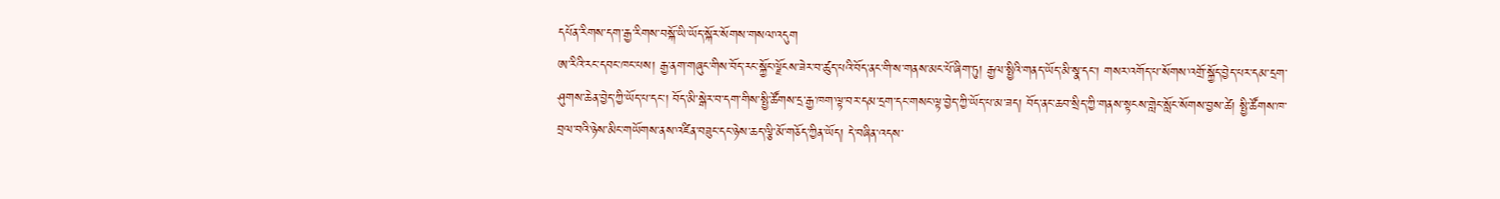དཔོན་རིགས་དག་རྒྱ་རིགས་བསྐོ་ཡི་ཡོད་སྐོར་སོགས་གསལ་འདུག
ཨ་རིའི་རང་དབང་ཁང་པས། རྒྱ་ནག་གཞུང་གིས་བོད་རང་སྐྱོང་ལྗོངས་ཟེར་བ་ཚུད་པའི་བོད་ནང་གི་ས་གནས་མང་པོ་ཞིག་ཏུ། རྒྱལ་སྤྱིའི་གནད་ཡོད་མི་སྣ་དང་། གསར་འགོད་པ་སོགས་འགྲོ་སྐྱོད་བྱེད་པར་དམ་དྲག་ཤུགས་ཆེན་བྱེད་ཀྱི་ཡོད་པ་དང་། བོད་མི་སྒེར་བ་དག་གིས་སྤྱི་ཚོགས་དྲ་རྒྱ་ཁག་ལྟ་བར་དམ་དྲག་དང་གསང་ལྟ་བྱེད་ཀྱི་ཡོད་པ་མ་ཟད། བོད་ནང་ཆབ་སྲིད་ཀྱི་གནས་སྟངས་གླེང་སློང་སོགས་བྱས་ཚེ། སྤྱི་ཚོགས་ཁ་བྲལ་བའི་ཉེས་མིང་གཡོགས་ནས་འཛིན་བཟུང་དང་ཉེས་ཆད་ལྕི་མོ་གཅོད་ཀྱིན་ཡོད། དེ་བཞིན་འདས་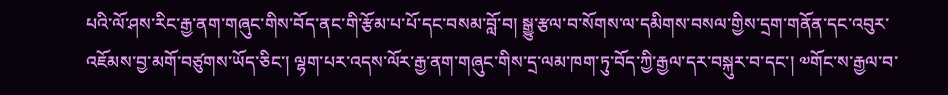པའི་ལོ་ཤས་རིང་རྒྱ་ནག་གཞུང་གིས་བོད་ནང་གི་རྩོམ་པ་པོ་དང་བསམ་བློ་བ། སྒྱུ་རྩལ་བ་སོགས་ལ་དམིགས་བསལ་གྱིས་དྲག་གནོན་དང་འབུར་འཇོམས་བྱ་མགོ་བཙུགས་ཡོད་ཅིང་། ལྷག་པར་འདས་ལོར་རྒྱ་ནག་གཞུང་གིས་དྲ་ལམ་ཁག་ཏུ་བོད་ཀྱི་རྒྱལ་དར་བསྐུར་བ་དང་། ༧གོང་ས་རྒྱལ་བ་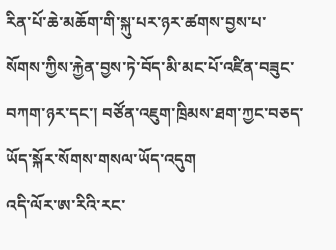རིན་པོ་ཆེ་མཆོག་གི་སྐུ་པར་ཉར་ཚགས་བྱས་པ་སོགས་ཀྱིས་རྐྱེན་བྱས་ཏེ་བོད་མི་མང་པོ་འཛིན་བཟུང་བཀག་ཉར་དང་། བཙོན་འཇུག་ཁྲིམས་ཐག་ཀྱང་བཅད་ཡོད་སྐོར་སོགས་གསལ་ཡོད་འདུག
འདི་ལོར་ཨ་རིའི་རང་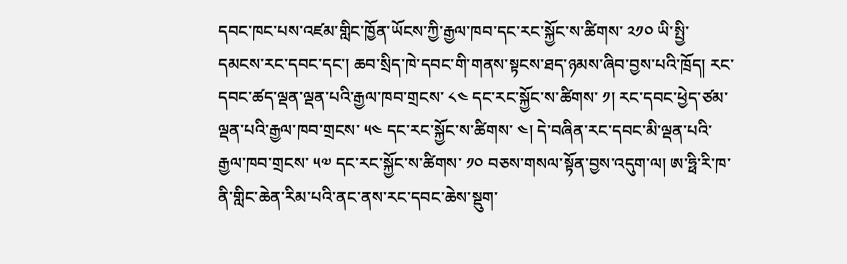དབང་ཁང་པས་འཛམ་གླིང་ཁྱོན་ཡོངས་ཀྱི་རྒྱལ་ཁབ་དང་རང་སྐྱོང་ས་ཚིགས་ ༢༡༠ ཡི་སྤྱི་དམངས་རང་དབང་དང་། ཆབ་སྲིད་ཁེ་དབང་གི་གནས་སྟངས་ཐད་ཉམས་ཞིབ་བྱས་པའི་ཁྲོད། རང་དབང་ཚད་ལྡན་ལྡན་པའི་རྒྱལ་ཁབ་གྲངས་ ༨༤ དང་རང་སྐྱོང་ས་ཚིགས་ ༡། རང་དབང་ཕྱེད་ཙམ་ལྡན་པའི་རྒྱལ་ཁབ་གྲངས་ ༥༤ དང་རང་སྐྱོང་ས་ཚིགས་ ༤། དེ་བཞིན་རང་དབང་མི་ལྡན་པའི་རྒྱལ་ཁབ་གྲངས་ ༥༧ དང་རང་སྐྱོང་ས་ཚིགས་ ༡༠ བཅས་གསལ་སྟོན་བྱས་འདུག་ལ། ཨ་ཧྥི་རི་ཁ་ནི་གླིང་ཆེན་རིམ་པའི་ནང་ནས་རང་དབང་ཆེས་སྡུག་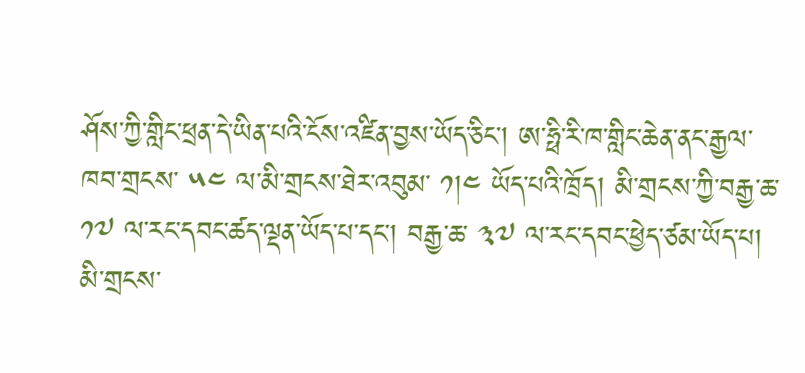ཤོས་ཀྱི་གླིང་ཕྲན་དེ་ཡིན་པའི་ངོས་འཛིན་བྱས་ཡོད་ཅིང་། ཨ་ཧྥི་རི་ཁ་གླིང་ཆེན་ནང་རྒྱལ་ཁབ་གྲངས་ ༥༤ ལ་མི་གྲངས་ཐེར་འབུམ་ ༡།༤ ཡོད་པའི་ཁྲོད། མི་གྲངས་ཀྱི་བརྒྱ་ཆ་ ༡༧ ལ་རང་དབང་ཚད་ལྡན་ཡོད་པ་དང་། བརྒྱ་ཆ་ ༣༧ ལ་རང་དབང་ཕྱེད་ཙམ་ཡོད་པ། མི་གྲངས་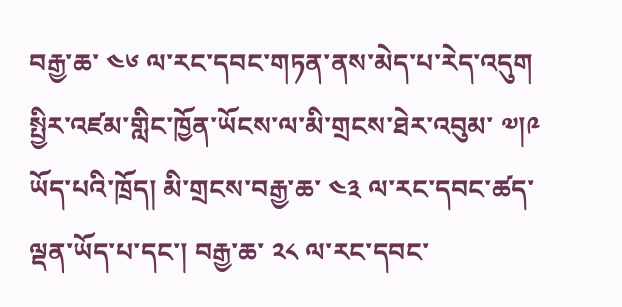བརྒྱ་ཆ་ ༤༦ ལ་རང་དབང་གཏན་ནས་མེད་པ་རེད་འདུག སྤྱིར་འཛམ་གླིང་ཁྱོན་ཡོངས་ལ་མི་གྲངས་ཐེར་འབུམ་ ༧།༩ ཡོད་པའི་ཁྲོད། མི་གྲངས་བརྒྱ་ཆ་ ༤༣ ལ་རང་དབང་ཚད་ལྡན་ཡོད་པ་དང་། བརྒྱ་ཆ་ ༢༨ ལ་རང་དབང་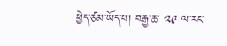ཕྱེད་ཙམ་ཡོད་པ། བརྒྱ་ཆ་ ༢༩ ལ་རང་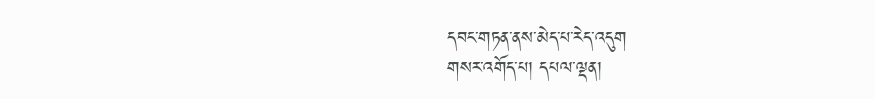དབང་གཏན་ནས་མེད་པ་རེད་འདུག
གསར་འགོད་པ། དཔལ་ལྡན།